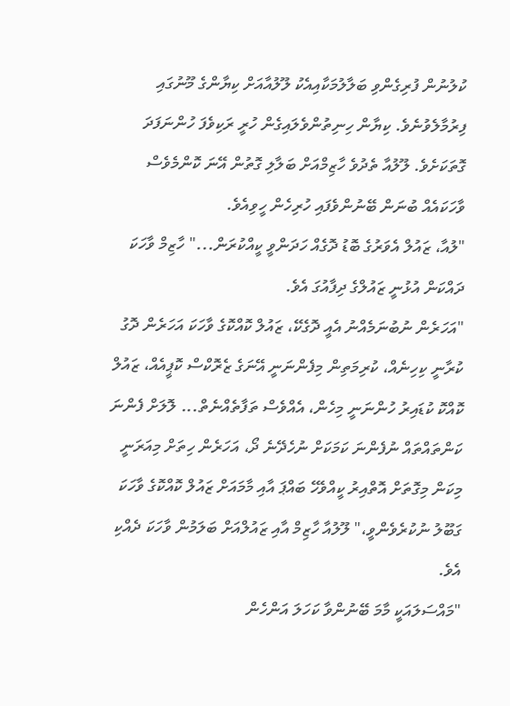ކުލުނުން ފުރިގެންވި ބަލާލުމަކާއިއެކު ލޫލުއާއަށް ކިޔާންގެ މޫނުގައި ފިރުމާލެވުނެވެ. ކިޔާން ހިނިތުންވެލައިގެން ހުރީ ރަކިވެފަ ހުންނަފަދަ ގޮތަކަށެވެ. ލޫލުއާ ތެދުވެ ހާޒިމްއަށް ބަލާލި ގޮތުން އޭނަ ކޮންމެވެސް ވާހަކައެއް ބުނަން ބޭނުންވެފައި ހުރިހެން ހީވިއެވެ.
"ލުއާ، ޒައުލް އެވަރުގެ ބޮޑު ދޮގެއް ހަދަންވީ ކީއްކުރަން..." ހާޒިމް ވާހަކަ ދައްކަން އުޅުނީ ޒައުލްގެ ދިފާއުގަ އެވެ.
"އަހަރެން ނުބުނަމެއްނު އެއީ ދޮގެކޭ، ޒައުލް ކޮއްކޮގެ ވާހަކަ އަހަރެން ދޮގު ކުރާނީ ކިހިނެއް، ކުރިމަތިން މިފެންނަނީ އޭނަގެ ޒެރޮކްސް ކޮޕީއެއް، ޒައުލް ކޮއްކޮ ކުޑައިރު ހުންނަނީ މިހެން، އެއްވެސް ތަފާތެއްނެތް... ލޮލަށް ފެންނަ ކަންތައްތައް ނުފެންނަ ކަމަކަށް ނުހެދޭނެ ދޯ، އަހަރެން ހިތަށް މިއަރަނީ މިކަން މިގޮތަށް އޮތްއިރު ކީއްވެހޭ ބައްޕަ އާއި މާމައަށް ޒައުލް ކޮއްކޮގެ ވާހަކަ ގަބޫލު ނުކުރެވެންވީ،" ލޫލުއާ ހާޒިމް އާއި ޒައުލްއަށް ބަލަމުން ވާހަކަ ދެއްކި އެވެ.
"މައްސަލައަކީ މާމަ ބޭނުންވާ ކަހަލަ އަންހެން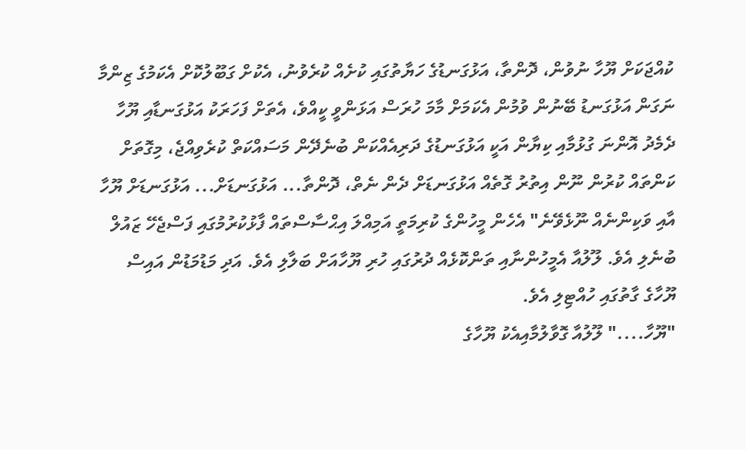ކުއްޖަކަށް ޔޫހާ ނުވުން، ދޮންތާ، އަޅުގަނޑުގެ ހަޔާތުގައި ކުށެއް ކުރެވުނު، އެކުށް ގަބޫލުކޮށް އެކަމުގެ ޒިންމާ ނަގަން އަޅުގަނޑު ބޭނުން ވުމުން އެކަމަށް މާމަ ހުރަސް އަޅަންވީ ކީއްވެ، އެތަށް ފަހަރަކު އަޅުގަނޑާއި ޔޫހާ ދެމެދު އޮންނަ ގުޅުމާއި ކިޔާން އަކީ އަޅުގަނޑުގެ ދަރިއެއްކަން ބުނެދޭން މަސައްކަތް ކުރެވިއްޖެ، މިގޮތަށް ކަންތައް ކުރުން ނޫން އިތުރު ގޮތެއް އަޅުގަނޑަށް ދެން ނެތް، ދޮންތާ... އަޅުގަނޑަށް... އަޅުގަނޑަށް ޔޫހާ އާއި ވަކިންނެއް ނޫޅެވޭނެ" އެހެން މީހުންގެ ކުރިމަތީ އަމިއްލަ އިޙްސާސްތައް ފާޅުކުރުމުގައި ފަސްޖެހޭ ޒައުލް ބުނެލި އެވެ. ލޫލުއާ އެމީހުންނާއި ތަންކޮޅެއް ދުރުގައި ހުރި ޔޫހާއަށް ބަލާލި އެވެ. އަދި މަޑުމަޑުން އައިސް ޔޫހާގެ ގާތުގައި ހުއްޓިލި އެވެ.
"ޔޫހާ...." ލޫލުއާ ގޮވާލުމާއިއެކު ޔޫހާގެ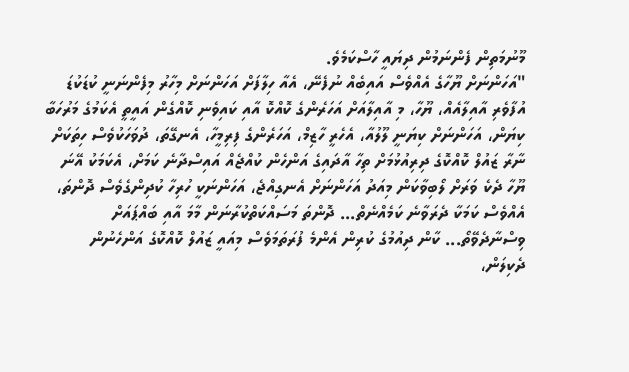މޫނުމަތިން ފެންނަމުން ދިޔައީ ހާސްކަމެވެ.
"އަހަންނަށް ޔޫހާގެ އެއްވެސް އައިބެއް ނުފެނޭ، އެއާ ހިލާފަށް އަހަންނަށް މިހާރު މިފެންނަނީ ކުޑަކުޑަ އުފާވެރި އާއިލާއެއް، ޔޫހާ، މި އާއިލާއަށް އަހަރެންގެ ކޮއްކޮ އާއި ކައިވެނި ކޮއްގެން އައީތީ އެކަމުގެ މަރުހަބާ ކިޔަން، އަހަންނަށް ކިޔަނީ ލޫލުއާ، އެހެރީ ހާޒިމް، އަހަރެންގެ ފިރިމީހާ، އެނގޭތަ، ދުވަހަކުވެސް ހިތަކަށް ނާރާ ޒައުލް ކޮއްކޮގެ ދިރިއުޅުމަށް ތިހާ އާދައިގެ އަންހެން ކުއްޖެއް އައިސްދާނެ ކަމަށް، އެކަމަކު އޭނަ ޔޫހާ ދެކެ ވަރަށް ލޯބިވާކަން މިއަދު އަހަންނަށް އެނގިއްޖެ، އަހަންނަކީ ހުރިހާ ކުދިންގެވެސް ދޮންތަ، އެއްވެސް ކަމަކާ ދެރަވާނެ ކަމެއްނެތް... ދޮންތަ މަސައްކަތްކުރާނަން މާމަ އާއި ބައްޕައަށް ވިސްނާދެވޭތޯ... ކާން ދިއުމުގެ ކުރިން އެންމެ ފުރަތަމަވެސް މިއައީ ޒައުލް ކޮއްކޮގެ އަންހެނުން ދެކިލަން،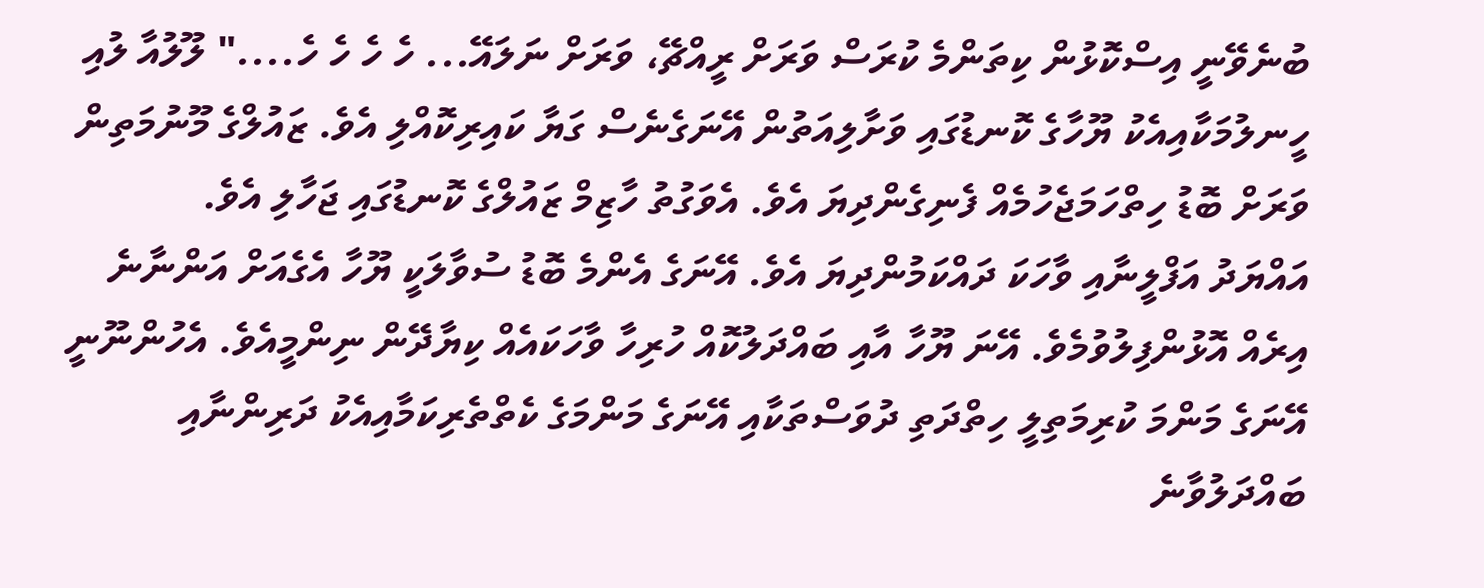ބުނެވޭނީ އިސްކޮޅުން ކިތަންމެ ކުރަސް ވަރަށް ރީއްޗޭ، ވަރަށް ނަލައޭ... ހެ ހެ ހެ ހެ...." ލޫލުއާ ލުއި ހީނލުމަކާއިއެކު ޔޫހާގެ ކޮނޑުގައި ވަށާލިއަތުން އޭނަގެނެސް ގަޔާ ކައިރިކޮއްލި އެވެ. ޒައުލްގެ މޫނުމަތިން ވަރަށް ބޮޑު ހިތްހަމަޖެހުމެއް ފެނިގެންދިޔަ އެވެ. އެވަގުތު ހާޒިމް ޒައުލްގެ ކޮނޑުގައި ޖަހާލި އެވެ.
އައްޔަދު އަފްލީނާއި ވާހަކަ ދައްކަމުންދިޔަ އެވެ. އޭނަގެ އެންމެ ބޮޑު ސުވާލަކީ ޔޫހާ އެގެއަށް އަންނާނެ އިރެއް އޮޅުންފިލުވުމެވެ. އޭނަ ޔޫހާ އާއި ބައްދަލުކޮއް ހުރިހާ ވާހަކައެއް ކިޔާދޭން ނިންމީއެވެ. އެހުންނޫނީ އޭނަގެ މަންމަ ކުރިމަތިލީ ހިތްދަތި ދުވަސްތަކާއި އޭނަގެ މަންމަގެ ކެތްތެރިކަމާއިއެކު ދަރިންނާއި ބައްދަލުވާނެ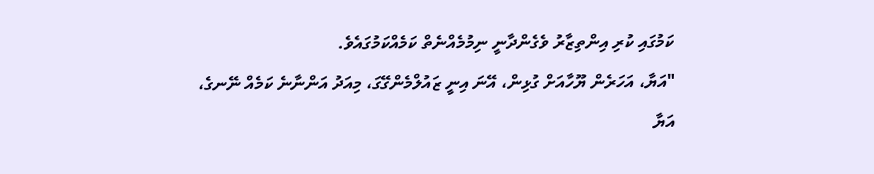ކަމުގައި ކުރި އިންތިޒާރު ވެގެންދާނީ ނިމުމެއްނެތް ކަމެއްކަމުގައެވެ.
"އަޔާ، އަހަރެން ޔޫހާއަށް ގުޅިން، އޭނަ އިނީ ޒައުލްމެންގޭގަ، މިއަދު އަންނާނެ ކަމެއް ނޭނގެ، އަޔާ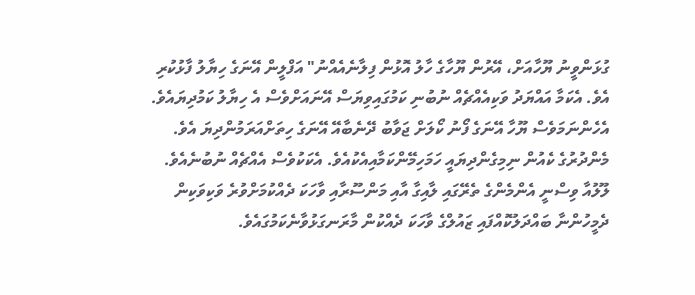ގުޅަންވީނު ޔޫހާއަށް، އޭރުން ޔޫހާގެ ހާލު އޮޅުން ފިލާނެއެއްނު" އަފްލީން އޭނަގެ ހިޔާލު ފާޅުކުރި އެވެ. އެކަމާ އައްޔަދު ވަކިއެއްޗެއް ނުބުނި ކަމުގައިވިޔަސް އޭނައަށްވެސް އެ ހިޔާލު ކަމުދިޔައެވެ. އެހެންނަމަވެސް ޔޫހާ އޭނަގެ ފޯނު ކޯލަށް ޖަވާބު ދޭނެބާއޭ އޭނަގެ ހިތަށްއަރަމުންދިޔަ އެވެ.
މެންދުރުގެ ކެއުން ނިމިގެންދިޔައީ ހަމަހިމޭންކަމާއިއެކުއެވެ. އެކަކުވެސް އެއްޗެއް ނުބުނެއެވެ. ލޫލުއާ ވިސްނީ އެންމެންގެ ތެރޭގައި ލާއިގާ އާއި މަންސޫރާއި ވާހަކަ ދެއްކުމަށްވުރެ ވަކިވަކިން ދެމީހުންނާ ބައްދަލުކޮއްފައި ޒައުލްގެ ވާހަކަ ދެއްކުން މާރަނގަޅުވާނެކަމުގައެވެ.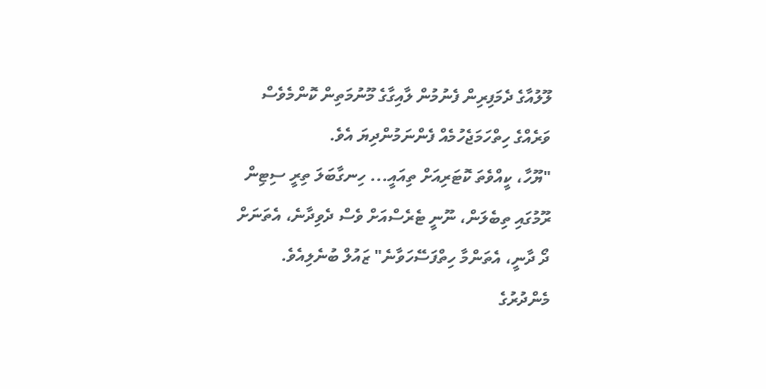ލޫލުއާގެ ދެމަފިރިން ފެނުމުން ލާއިގާގެ މޫނުމަތިން ކޮންމެވެސް ވަރެއްގެ ހިތްހަމަޖެހުމެއް ފެންނަމުންދިޔަ އެވެ.
"ޔޫހާ، ކީއްވެތަ ކޮޓަރިއަށް ތިއައީ... ހިނގާބަލަ ތިރީ ސިޓިން ރޫމުގައި ތިބެލަން، ނޫނީ ޓެރެސްއަށް ވެސް ދެވިދާނެ، އެތަނަށް ދޯ ދާނީ، އެތަންމާ ހިތްފަސޭހަވާނެ" ޒައުލް ބުނެލިއެވެ. މެންދުރުގެ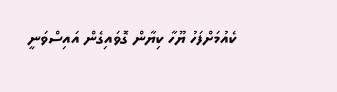ކެއުމަށްފަހު ޔޫހާ ކިޔާން ގޮވައިގެން އައިސްވަނީ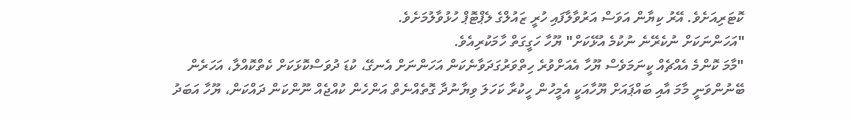ކޮޓަރިއަށެވެ. އޭރު ކިޔާން އަވަސް އަރުވާލާފައި ހުރީ ޒައުލްގެ ލެޕްޓޮޕް ހުޅުވާލުމަށެވެ.
"އަހަންނަކަށް ނުކެރޭނެ ނުކުމެ އުޅޭކަށް" ޔޫހާ ހަގީގަތް ހާމަކުރިއެވެ.
"މާމަ ކޮންމެ އެއްޗެއް ކީނަމަވެސް ޔޫހާ އެއަށްވުރެ ހިތްވަރުގަދަވާނެކަން އަހަންނަށް އެނގޭ، ކުޑަ ދުވަސްކޮޅަކަށް ކެތްކޮއްލާ، އަހަރެން ބޭނުންވަނީ މާމަ އާއި ބައްޕައަށް ޔޫހާއަކީ އެމީހުން ހީކުރާ ކަހަލަ ވިޔާނުދާ ގޮތެއްނެތް އަންހެން ކުއްޖެއް ނޫންކަން ދައްކަން، ޔޫހާ އަބަދު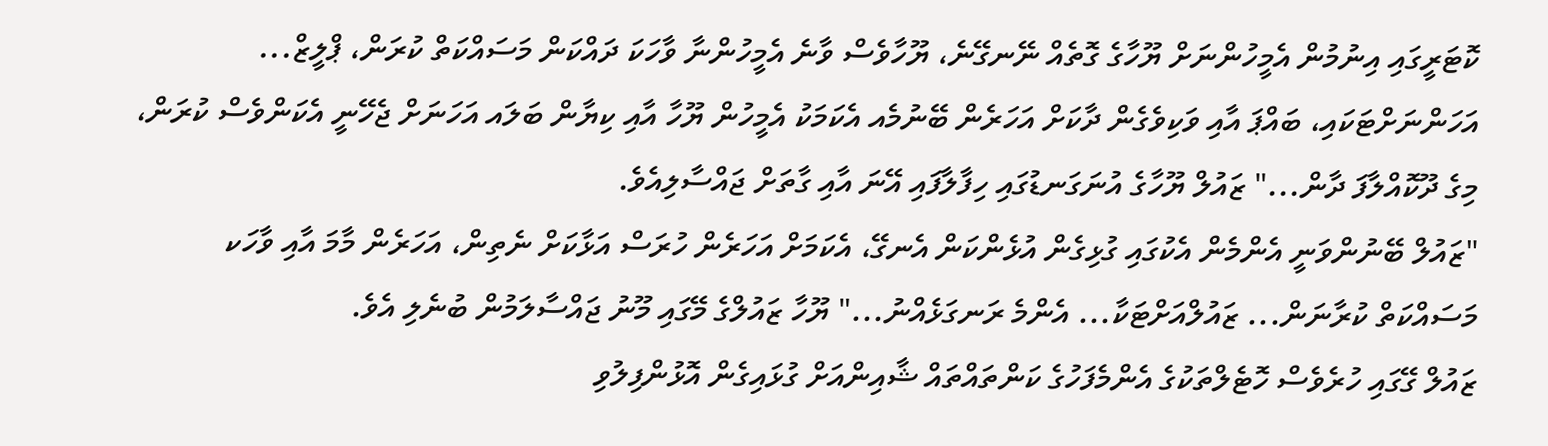ކޮޓަރީގައި އިނުމުން އެމީހުންނަށް ޔޫހާގެ ގޮތެއް ނޭނގޭނެ، ޔޫހާވެސް ވާނެ އެމީހުންނާ ވާހަކަ ދައްކަން މަސައްކަތް ކުރަން، ޕްލީޒް... އަހަންނަށްޓަކައި، ބައްޕަ އާއި ވަކިވެގެން ދާކަށް އަހަރެން ބޭނުމެއ އެކަމަކު އެމީހުން ޔޫހާ އާއި ކިޔާން ބަލައ އަހަނަށް ޖެހޭނީ އެކަންވެސް ކުރަން، މިގެ ދޫކޮއްލާފަ ދާން..." ޒައުލް ޔޫހާގެ އުނަގަނޑުގައި ހިފާލާފައި އޭނަ އާއި ގާތަށް ޖައްސާލިއެވެ.
"ޒައުލް ބޭނުންވަނީ އެންމެން އެކުގައި ގުޅިގެން އުޅެންކަން އެނގޭ، އެކަމަށް އަހަރެން ހުރަސް އަޅާކަށް ނެތިން، އަހަރެން މާމަ އާއި ވާހަކ މަސައްކަތް ކުރާނަން... ޒައުލްއަށްޓަކާ... އެންމެ ރަނގަޅެއްނު..." ޔޫހާ ޒައުލްގެ މޭގައި މޫނު ޖައްސާލަމުން ބުނެލި އެވެ.
ޒައުލް ގޭގައި ހުރެވެސް ހޮޓެލްތަކުގެ އެންމެފަހުގެ ކަންތައްތައް ޝާއިންއަށް ގުޅައިގެން އޮޅުންފިލުވި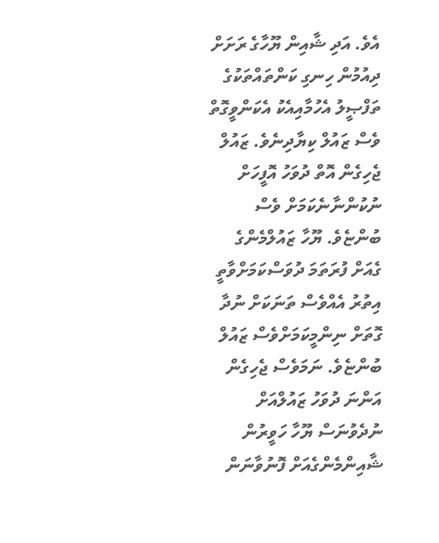އެވެ. އަދި ޝާއިން ޔޫހާގެ ރަށަށް ދިއުމުން ހިނގި ކަންތައްތަކުގެ ތަފްޞީލު އެހުމާއިއެކު އެކަންވީގޮތް ވެސް ޒައުލް ކިޔާދިނެވެ. ޒައުލް ޖެހިގެން އޮތް ދުވަހު އޮފީހަށް ނުކުންނާނެކަމަށް ވެސް ބުންޏެވެ. ޔޫހާ ޒައުލްމެންގެ ގެއަށް ފުރަތަމަ ދުވަސްކަމަށްވާތީ އިތުރު އެއްވެސް ތަނަކަށް ނުދާ ގޮތަށް ނިންމީކަމަށްވެސް ޒައުލް ބުންޏެވެ. ނަމަވެސް ޖެހިގެން އަންނަ ދުވަހު ޒައުލްއަށް ނުދެވުނަސް ޔޫހާ ހަވީރުން ޝާއިންމެންގެއަށް ފޮނުވާނަން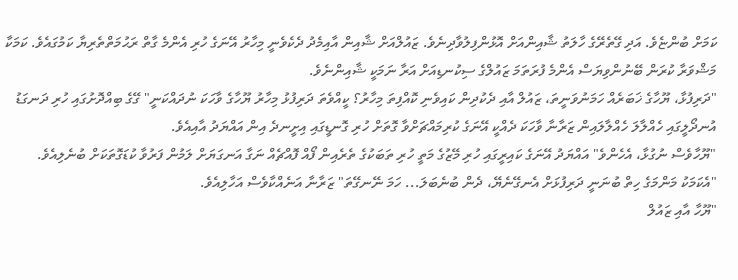ކަމަށް ބުންޏެވެ. އަދި ގޭތެރޭގެ ހާލަތު ޝާއިންއަށް އޮޅުންފިލުވާދިނެވެ. ޒައުލްއަށް ޝާއިން އާއިމެދު ދެކެވެނީ މިހާރު އޭނަގެ ހުރި އެންމެ ގާތް ރަޙުމަތްތެރިޔާ ކަމުގައެވެ. ކަމަކާ މަޝްވަރާ ކުރަން ބޭނުންވިޔަސް އެންމެ ފުރަތަމަ ޒައުލްގެ ސިކުނޑިއަށް އަރާ ނަމަކީ ޝާއިންނެވެ.
"ދަރިފުޅާ، ޔޫހާގެ ޚަބަރެއް ހަމަނުވަނީތަ، ޒައުލް އާއި ދެކުދިން ކައިވެނި ކޮއްފިތަ މިހާރު؟ ކީއްވެތަ ދަރިފުޅު މިހާރު ޔޫހާގެ ވާހަކަ ނުދައްކަނީ" ގޭގެ ބިއްދޮށުގައި ހުރި ދަނގަޑު އުނދޯލީގައި ހެއްލާލަ ހެއްލާލައިން ޒަރާނާ ވާހަކަ ދެއްކީ އޭނަގެ ކުރިމައްޗަށްވާ ގޮތަށް ހުރި ގޮނޑީގައި އިށީނދެ އިން އައްޔަދު އާއިއެވެ.
"ޔޫހާވެސް ނުގުޅާ، އެހެންވެ" އައްޔަދު އޭނަގެ ކައިރީގައި ހުރި މޭޒުގެ މަތީ ހުރި ތަބަކުގެ ތެރެއިން ފޯއް ފޮއްޗެއް ނަގާ އަނގަޔަށް ލަމުން ފަރުވާ ކުޑަގޮތަކަށް ބުނެލިއެވެ.
"އެކަމަކު މަންމަގެ ހިތް ބުނަނީ ދަރިފުޅަށް އެނގޭނެޔޭ، ދެން ބުނެބަލަ... ހަމަ ނޭނގޭތަ" ޒަރާނާ އަނެއްކާވެސް އަހާލިއެވެ.
"ޔޫހާ އާއި ޒައުލް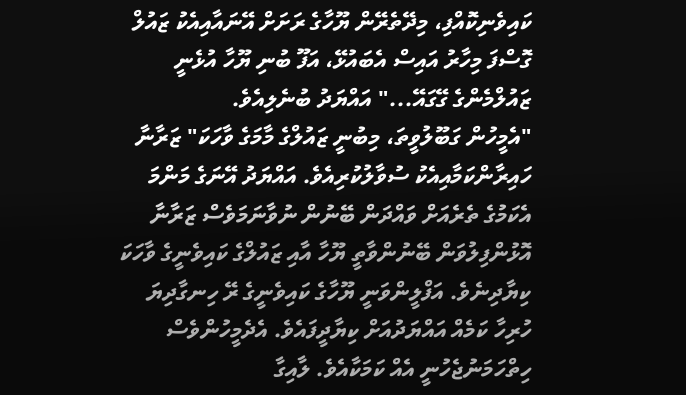ކައިވެނިކޮއްފި، މިދޭތެރޭން ޔޫހާގެ ރަށަށް އޭނައާއިއެކު ޒައުލް ގޮސްފަ މިހާރު އައިސް އެބައުޅޭ، އަފޫ ބުނި ޔޫހާ އުޅެނީ ޒައުލްމެންގެ ގޭގައޭ..." އައްޔަދު ބުނެލިއެވެ.
"އެމީހުން ގަބޫލުވީތަ، މިބުނީ ޒައުލްގެ މާމަގެ ވާހަކަ" ޒަރާނާ ހައިރާންކަމާއިއެކު ސުވާލުކުރިއެވެ. އައްޔަދު އޭނަގެ މަންމަ އެކަމުގެ ތެރެއަށް ވައްދަން ބޭނުން ނުވާނަމަވެސް ޒަރާނާ އޮޅުންފިލުވަން ބޭނުންވާތީ ޔޫހާ އާއި ޒައުލްގެ ކައިވެނީގެ ވާހަކަ ކިޔާދިނެވެ. އަފްލީންވަނީ ޔޫހާގެ ކައިވެނީގެ ރޭ ހިނގާދިޔަ ހުރިހާ ކަމެއް އައްޔަދުއަށް ކިޔާދީފައެވެ. އެދެމީހުންވެސް ހިތްހަމަނުޖެހުނީ އެއް ކަމަކާއެވެ. ލާއިގާ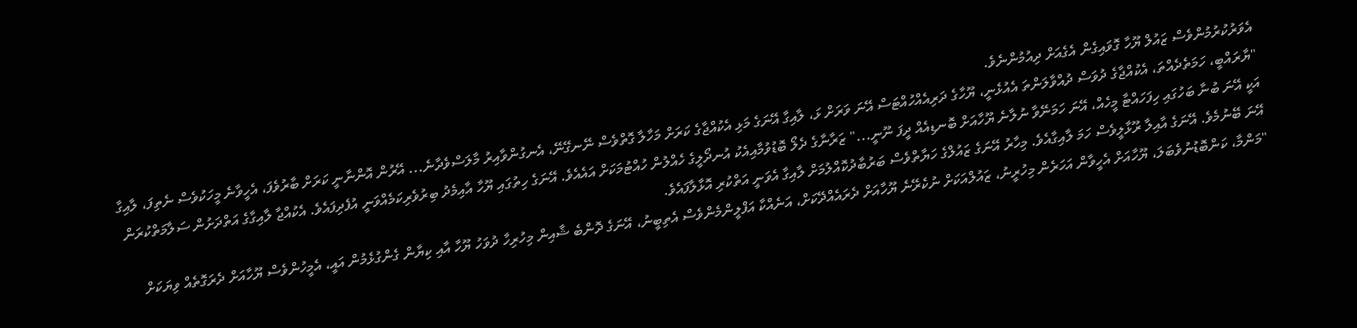އެވަރުކުރުމުންވެސް ޒައުލް ޔޫހާ ގޮވައިގެން އެގެއަށް ދިއުމުންނެވެ.
"ޔާރައްބީ، ހަމަތެދެއްތަ، އެކުއްޖާގެ ދުވަސް ދުއްވާލަންތަ އެއުޅެނީ، ޔޫހާގެ ދަރިއެއްހުއްޓަސް އޭނަ ވަރަށް ޅަ، ލާއިގާ އޭނަގެ މަޅި އެކުއްޖާގެ ކަރަށް މަހާލާ ގޮތްވެސް ނޭނގޭނޭ، އެނގުންވާއިރު މާލަސްވެދާނެ... އޭރުން އޮންނާނީ ކަރަށް ބާރުވެފަ، އެހީވާނެ މީހަކުވެސް ނެތިފަ، ލާއިގާ އަކީ އޭނަ ބުނާ ބަހުގައި ހިފަހައްޓާ މީހެއް، އޭނަ ހަމަނޭވާ ނުލާނެ ޔޫހާއަށް ބޮނޑިއެއް ދީފަ ނޫނީ..." ޒަރާނާގެ ދެލޯ ބޮޑުވުމާއިއެކު އުނދޯލީގެ ހެއްލުން ހުއްޓުމަކަށް އައެއެވެ. އޭނަގެ ހިތުގައި ޔޫހާ އާއިމެދު ބިރުވެރިކަމެއްވަނީ އުފެދިފައެވެ. އެކުއްޖާ ލާއިގާގެ އަތްދަށުން ސަލާމަތްކުރަން އޭނަ ބޭނުމެވެ. އޭނަގެ އާއިލާ ރޫޅާލީވެސް ހަމަ ލާއިގާއެވެ. މިހާރު އޭނަގެ ޒައުލްގެ ހަޔާތްވެސް ބަރުބާދުކޮއްލުމަށް ލާއިގާ އެވަނީ އަތްކުރި އޮޅާލާފައެވެ.
"މަންމާ، ކަންބޮޑުނުވެބަލަ، ޔޫހާއަށް އެހީވާން އަހަރެން މިހުރީނު، ޒައުލްއަކަށް ނުކެރޭނެ ޔޫހާއަށް ދެރައެއްދޭކަށް، އަނެއްކާ އަފްލީންމެންވެސް އެތިބީނު، އޭނަގެ ދޮންބެ ޝާއިން މިހުރިހާ ދުވަހު ޔޫހާ އާއި ކިޔާން ގެންގުޅެމުން އައީ، އެމީހުންވެސް ޔޫހާއަށް ދެރަގޮތެއް ވިޔަކަށް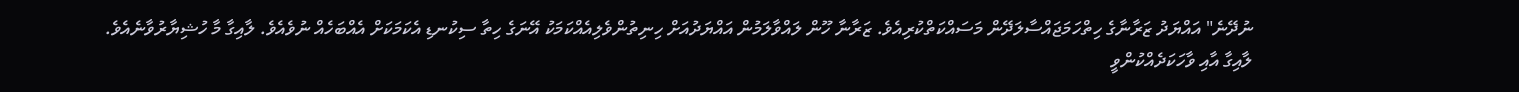ނުދޭނެ" އައްޔަދު ޒަރާނާގެ ހިތްހަމަޖައްސާލަދޭން މަސައްކަތްކުރިއެވެ. ޒަރާނާ ހޫން ލައްވާލަމުން އައްޔަދުއަށް ހިނިތުންވެލިއެއްކަމަކު އޭނަގެ ހިތާ ސިކުނޑި އެކަމަކަށް އެއްބަހެއް ނުވެއެވެ. ލާއިގާ މާ ހުޝިޔާރުވާނެއެވެ.
ލާއިގާ އާއި ވާހަކަދެއްކުންވީ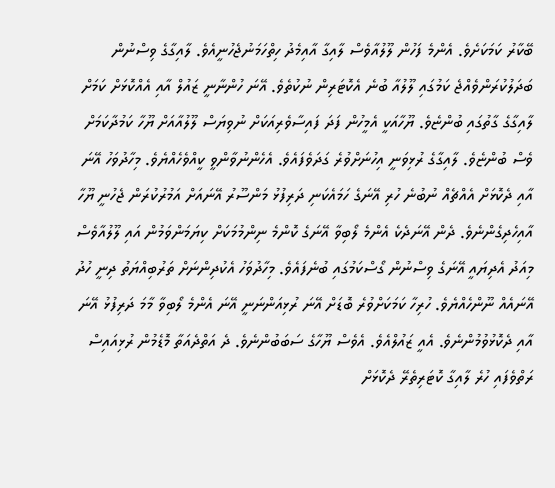ބޭކާރު ކަމަކަށެވެ. އެންމެ ފަހުން ލޫލުއާވެސް ލާއިގާ އާއިމެދު ހިތްހަމަނުޖެހުނީއެވެ. ލާއިގާގެ ވިސްނުން ބަދަލުކުރަންވެއްޖެ ކަމުގައި ލޫލުއާ ބުނެ އެކޮޓަރިން ނުކުތެވެ. އޭނަ ހުންނާނީ ޒައުލް އާއި އެއްކޮޅަށް ކަމަށް ލާއިގާގެ ގާތުގައި ބުންޏެވެ. ޔޫހާއަކީ އެމީހުން ފަދަ ފައިސާވެރިއަކަށް ނުވިޔަސް ލޫލުއާއަށް ޔޫހާ ކަމުދާކަމަށް ވެސް ބުންޏެވެ. ލާއިގާގެ ރުޅިވަނީ އިހުނަށްވުރެ ގަދަވެފައެވެ. އެހެންނުވާންވީ ކީއްވެހެއްޔެވެ. މިހާދުވަހު އޭނަ އާއި ދެކޮޅަށް އެއްޗެއް ނުބުނެ ހުރި އޭނަގެ ހަމައެކަނި ދަރިފުޅު މަންސޫރު އޭނައަށް އަމުރުކުރަން ޖެހުނީ ޔޫހާ އާއިހެދިގެންނެވެ. ދެން އޭނަދެކެ އެންމެ ލޯބިވާ އޭނަގެ ކޮންމެ ނިންމުމަކަށް ކިޔަމަންވަމުން އައި ލޫލުއާވެސް މިއަދު އެދިޔައީ އޭނަގެ ވިސްނުން ގޯސްކަމުގައި ބުނެފައެވެ. މިހާދުވަހު އެކުދިންނަށް ތަރުބިއްޔަތު ދިނީ ހުދު އޭނައެއް ނޫންހެއްޔެވެ. ހުރިހާ ކަމަކަށްވުރެ ބޮޑަށް އޭނަ ރުޅިއަންނަނީ އޭނަ އެންމެ ލޯބިވާ މާމަ ދަރިފުޅު އޭނަ އާއި ދެކޮޅުވުމުންނެވެ. އެއީ ޒައުލްއެވެ. އެވެސް ޔޫހާގެ ސަބަބުންނެވެ. ދެ އަތްދެއަތާ މޮޑެމުން ރުޅިއައިސް ރަތްވެފައި ހުރެ ލާއިގާ ކޮޓަރިތެރޭ ދެކޮޅަށް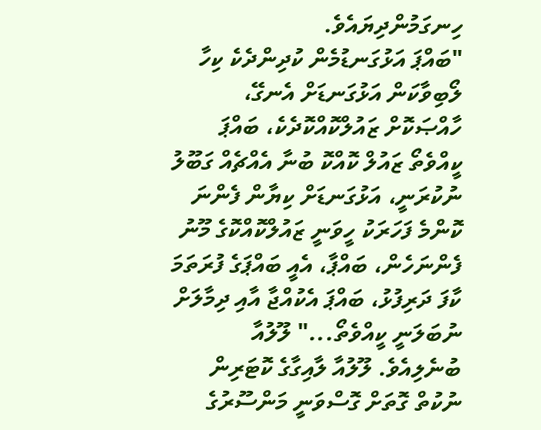ހިނގަމުންދިޔައެވެ.
"ބައްޕަ އަޅުގަނޑުމެން ކުދިންދެކެ ކިހާ ލޯބިވާކަން އަޅުގަނޑަށް އެނގޭ، ހާއްޞަކޮށް ޒައުލްކޮއްކޮދެކެ، ބައްޕަ ކީއްވެތޯ ޒައުލް ކޮއްކޮ ބުނާ އެއްޗެއް ގަބޫލު ނުކުރަނީ، އަޅުގަނޑަށް ކިޔާން ފެންނަ ކޮންމެ ފަހަރަކު ހީވަނީ ޒައުލްކޮއްކޮގެ މޫނު ފެންނަހެން، ބައްޕާ، އެއީ ބައްޕަގެ ފުރަތަމަ ކާފަ ދަރިފުޅު، ބައްޕަ އެކުއްޖާ އާއި ދިމާލަށް ނުބަލަނީ ކީއްވެތޯ..." ލޫލުއާ ބުނެލިއެވެ. ލޫލުއާ ލާއިގާގެ ކޮޓަރިން ނުކުތް ގޮތަށް ގޮސްވަނީ މަންސޫރުގެ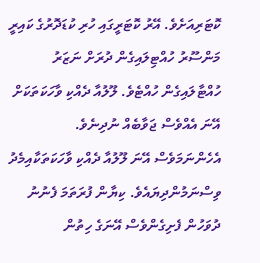ކޮޓަރިއަށެވެ. އޭރު ކޮޓަރީގައި ހުރި ކުޑަދޮރުގެ ކައިރީ މަންސޫރު ހުއްޓިލައިގެން ދުރަށް ނަޒަރު ހުއްޓާލައިގެން ހުއްޓެވެ. ލޫލުއާ ދެއްކި ވާހަކަތަކަށް އޭނަ އެއްވެސް ޖަވާބެއް ނުދިނެވެ. އެހެންނަމަވެސް އޭނަ ލޫލުއާ ދެއްކި ވާހަކަތަކާއިމެދު ވިސްނަމުންދިޔައެވެ. ކިޔާން ފުރަތަމަ ފެނުނު ދުވަހުން ފެށިގެންވެސް އޭނަގެ ހިތުން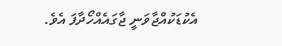އެކުޑަކުއްޖާވަނީ ޖާގައެއްހޯދާފަ އެވެ.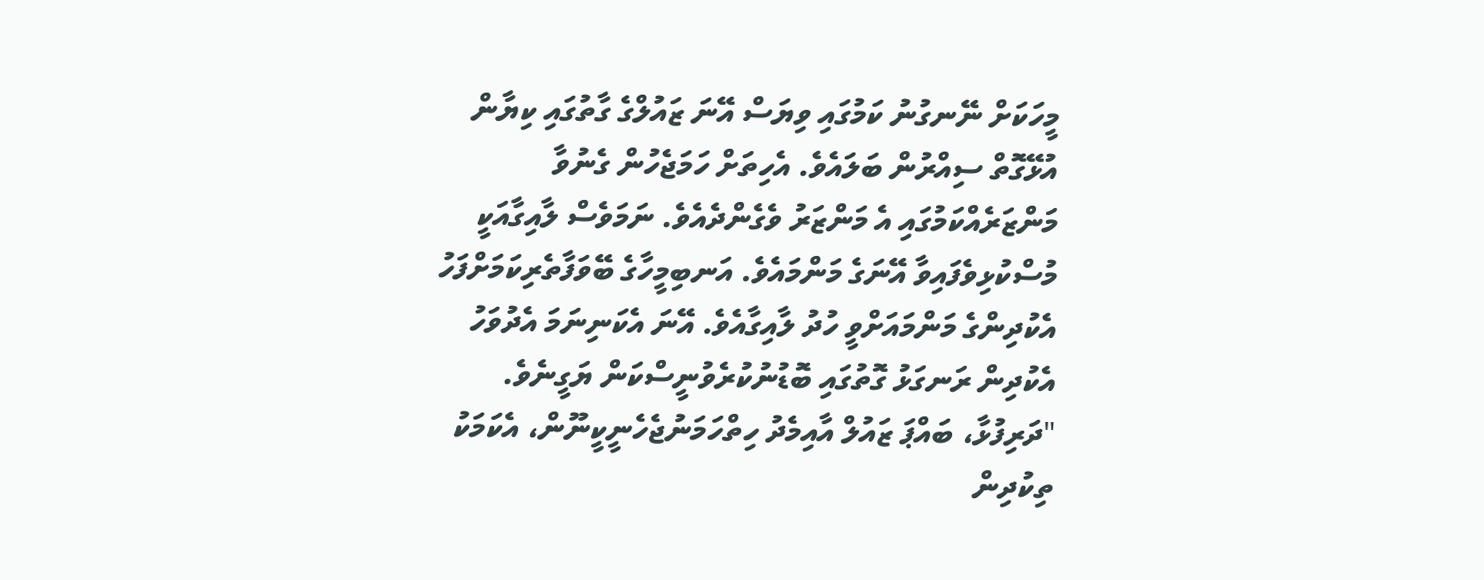މީހަކަށް ނޭނގުނު ކަމުގައި ވިޔަސް އޭނަ ޒައުލްގެ ގާތުގައި ކިޔާން އުޅޭގޮތް ސިއްރުން ބަލައެވެ. އެހިތަށް ހަމަޖެހުން ގެނުވާ މަންޒަރެއްކަމުގައި އެ މަންޒަރު ވެގެންދެއެވެ. ނަމަވެސް ލާއިގާއަކީ މުސްކުޅިވެފައިވާ އޭނަގެ މަންމައެވެ. އަނބިމީހާގެ ބޭވަފާތެރިކަމަށްފަހު އެކުދިންގެ މަންމައަށްވީ ހުދު ލާއިގާއެވެ. އޭނަ އެކަނިނަމަ އެދުވަހު އެކުދިން ރަނގަޅު ގޮތުގައި ބޮޑުނުކުރެވުނީސްކަން ޔަގީނެވެ.
"ދަރިފުޅާ، ބައްޕަ ޒައުލް އާއިމެދު ހިތްހަމަނުޖެހެނީކީނޫން، އެކަމަކު ތިކުދިން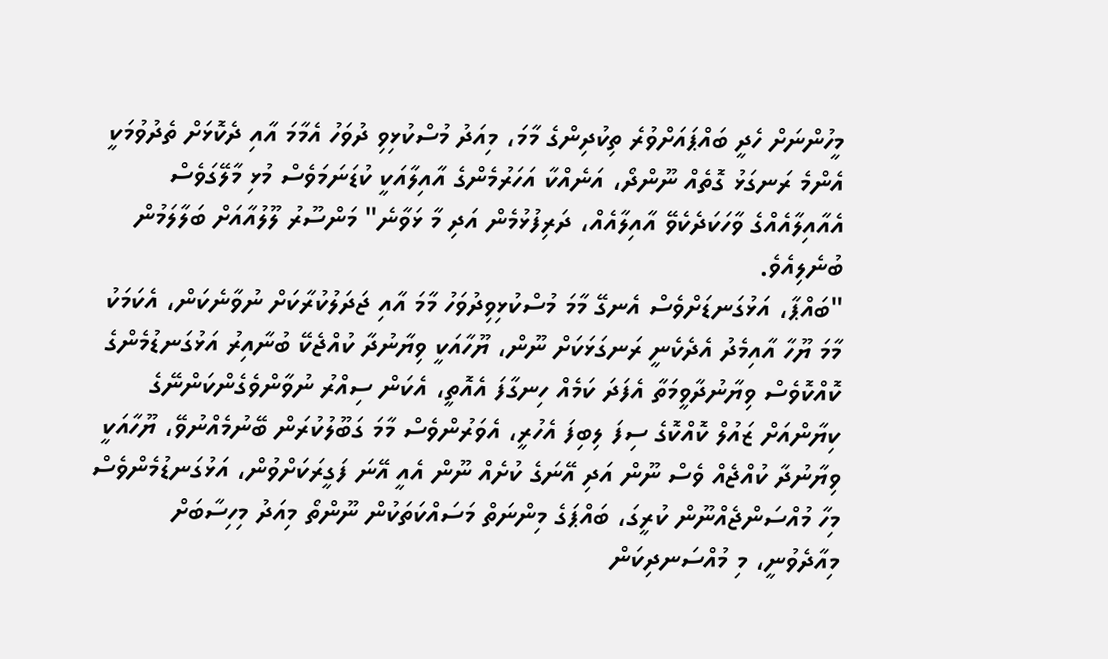މީހުންނަށް ހެދީ ބައްޕައަށްވުރެ ތިކުދިންގެ މާމަ، މިއަދު މުސްކުޅިވި ދުވަހު އެމާމަ އާއި ދެކޮޅަށް ތެދުވުމަކީ އެންމެ ރަނގަޅު ގޮތެއް ނޫންދޯ، އަނެއްކާ އަހަރުމެންގެ އާއިލާއަކީ ކުޑަނަމަވެސް މުޅި މާލޭގަވެސް އެއާއިލާއެއްގެ ވާހަކަދެކެވޭ އާއިލާއެއް، ދަރިފުޅުމެން އަދި މާ ޅަވާނެ" މަންސޫރު ލޫލުއާއަށް ބަލާލަމުން ބުނެލިއެވެ.
"ބައްޕާ، އަޅުގަނޑަށްވެސް އެނގޭ މާމަ މުސްކުޅިވިދުވަހު މާމަ އާއި ޖަދަލުކުރާކަށް ނުވާނެކަން، އެކަމަކު މާމަ ޔޫހާ އާއިމެދު އެދެކެނީ ރަނގަޅަކަށް ނޫން، ޔޫހާއަކީ ވިޔާނުދާ ކުއްޖެކޭ ބުނާއިރު އަޅުގަނޑުމެންގެ ކޮއްކޮވެސް ވިޔާނުދާވީމަތާ އެފަދަ ކަމެއް ހިނގާފަ އެއޮތީ، އެކަން ސިއްރު ނުވާންވެގެންކަންނޭގެ ކިޔާންއަށް ޒައުލް ކޮއްކޮގެ ސިފަ ލިބިފަ އެހުރީ، އެވަރުންވެސް މާމަ ގަބޫލުކުރަން ބޭނުމެއްނުވޭ، ޔޫހާއަކީ ވިޔާނުދާ ކުއްޖެއް ވެސް ނޫން އަދި އޭނަގެ ކުށެއް ނޫން އެއީ އޭނަ ފަގީރަކަށްވުން، އަޅުގަނޑުމެންވެސް މިހާ މުއްސަންޖެއްނޫން ކުރީގަ، ބައްޕަގެ މިންނަތް މަސައްކަތަކުން ނޫންތޯ މިއަދު މިހިސާބަށް މިއާދެވުނީ، މި މުއްސަނދިކަން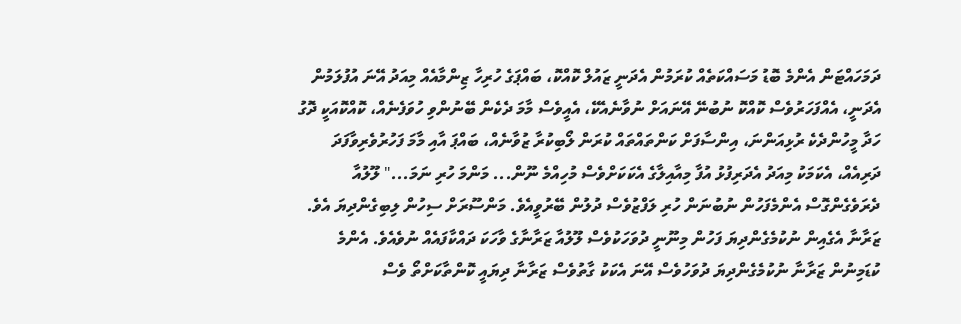ދަމަހައްޓަން އެންމެ ބޮޑު މަސައްކަތެއް ކުރަމުން އެދަނީ ޒައުލް ކޮއްކޮ، ބައްޕަގެ ހުރިހާ ޒިންމާއެއް މިއަދު އޭނަ އުފުލަމުން އެދަނީ، އެއްފަހަރުވެސް ކޮއްކޮ ނުބުނޭ އޭނައަށް ނުވާނެއެކޭ، އެއީވެސް މާމަ ދެކެން ބޭނުންވި ހުވަފެނެއް، ކޮއްކޮއަކީ ދޮގު ހަދާ މީހުންދެކެ ރުޅިއަންނަ، އިންސާފަށް ކަންތައްތައް ކުރަން ލޯބިކުރާ ޒުވާނެއް، ބައްޕަ އާއި މާމަ ފަހުރުވެރިވާފަދަ ދަރިއެއް، އެކަމަކު މިއަދު އެދަރިފުޅު އުފާ މިއާއިލާގެ އެކަކަށްވެސް މުހިއްމެ ނޫން... މަންމަ ހުރި ނަމަ..." ލޫލުއާ ދެރަވެގެންގޮސް އެންމެފަހުން ނުބުނަން ހުރި ލަފްޒުވެސް ދުލުން ބޭރުވީއެވެ. މަންސޫރަށް ސިހުން ލިބިގެންދިޔަ އެވެ. ޒަރާނާ އެގެއިން ނުކުމެގެންދިޔަ ފަހުން މިނޫނީ ދުވަހަކުވެސް ލޫލުއާ ޒަރާނާގެ ވާހަކަ ދައްކާފައެއް ނުވެއެވެ. އެންމެ ކުޑަމިނުން ޒަރާނާ ނުކުމެގެންދިޔަ ދުވަހުވެސް އޭނަ އެކަކު ގާތުވެސް ޒަރާނާ ދިޔައީ ކޮންތާކަށްތޯ ވެސް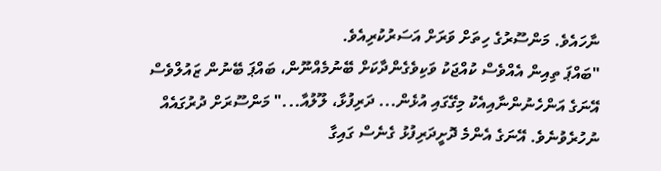ނާހައެވެ. މަންސޫރުގެ ހިތަށް ވަރަށް އަސަރުކުރިއެވެ.
"ބައްޕަ ތިއިން އެއްވެސް ކުއްޖަކު ވަކިވެގެންދާކަށް ބޭނުމެއްނޫން، ބައްޕަ ބޭނުން ޒައުލްވެސް އޭނަގެ އަންހެނުންނާއިއެކު މިގޭގައި އުޅެން... ދަރިފުޅާ، ލޫލުއާ..." މަންސޫރަށް ދުރުގައެއް ނުހުރެވުނެވެ. އޭނަގެ އެންމެ ދޮށީދަރިފުޅު ގެނެސް ގައިގާ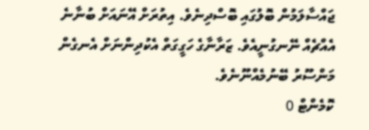ޖައްސާލަމުން ބޮލުގައި ބޮސްދިނެވެ. އިތުރަށް އޭނައަށް ބުނާނެ އެއްޗެއް ނޭނގުނީއެވެ. ޒަރާނާގެ ހަގީގަތް އެކުދިންނަށް އެނގެން މަންސޫރު ބޭނުމެއްނޫނެވެ.
ކޮމެންޓް 0